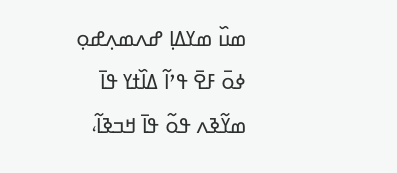ߘߎ߰ ߘߌߡߊ߲ ߝߍߘߍ߲ߝߋ߲ ߦߋ߫ ߓߐ߫ ߟߴߊ߬ ߡߊ߰ߙߌ ߟߊ߫ ߘߌ߬ߢߍ ߟߋ߬ ߟߊ߫ ߞߏߢߊ߬،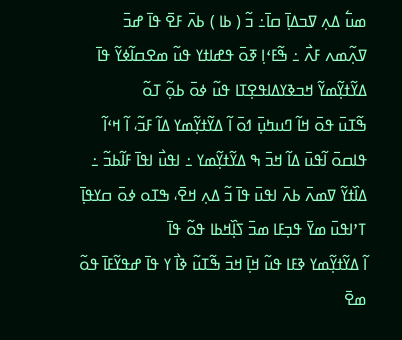ߘߎ߱ ߡߍ߲ ߜߏߡߊ߲߫ ߛߊ߫߸ ߏ߬ ( ߕߊ ) ߕߍ߫ ߓߐ߫ ߟߊ߫ ߝߏ߫ ߜߍ߲߬ߘߍ ߓߍ߯ ߸ ߒ߬ߓߵߊ߲ ߧߋ߫ ߟߝߊߙߌ ߟߎ߬ ߘߐߛߊ߬ߦߌ߬ ߟߊ߫ ߡߌ߬ߙߌ߲߬ߘߌ߬ ߞߏߢߌߡߊߟߐ߲ߠߊ ߟߎ߬ ߦߋ߫ ߕߋ߲߬ ߠߋ߬
ߒ߬ߠߎ߫ ߟߋ߫ ߞߊ߬ ߣߎߤߎ߲߫ ߗߋ߫ ߊ߬ ߡߌ߬ߙߌ߲߬ߘߌ ߡߊ߬ ߓߏ߬، ߊ߬ ߞߵߊ߬ ߟߊߛߋ߫ ߊ߬ߟߎ߫ ߡߊ߬ ߞߏ߫ ߒ ߡߌ߬ߙߌ߲߬ߘߌ ߸ ߊߟߎ߯ ߊߟߊ߫ ߓߊ߬ߕߏ߬ ߸ ߡߊ߰ߙߌ߬ ߜߘߍ߫ ߕߍ߫ ߊߟߎ߫ ߟߊ߫ ߏ߬ ߡߍ߲ ߞߐ߫، ߒߠߋ ߦߋ߫ ߛߌߟߊ߲߫ ߠߴߊߟߎ߫ ߘߌ߫ ߟߏ߲ߓߊ ߘߏ߫ ߖߊ߲߰ߞߕߊ ߟߋ߬ ߟߊ߫
ߊ߬ ߡߌ߬ߙߌ߲߬ߘߌ ߢߓߊ ߟߎ߬ ߞߊ߲߫ ߞߏ߫ ߒ߬ߠߎ߬ ߢߊ߯ ߌ ߟߊ߫ ߝߟߌ߬ߓߊ߫ ߟߋ߬ ߘߐ߫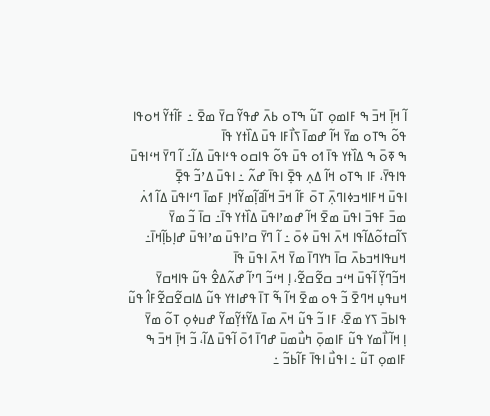ߊ߬ ߞߊ߲߫ ߞߏ߫ ߒ ߓߊߘߋ߲ ߠߎ߬ ߒߠߋ ߕߍ߫ ߝߟߌ߬ ߛߌ߫ ߘߐ߫ ߸ ߓߊ߬ߙߌ߬ ߞߋߟߊ ߟߋ߬ ߒߠߋ ߘߌ߫ ߞߊ߬ ߝߘߊ߫ ߖߊ߯ߓߊ ߟߎ߫ ߡߊ߰ߙߌ ߟߊ߫
ߒ ߧߋ߫ ߒ ߡߊ߰ߙߌ ߟߊ߫ ߗߋ ߟߎ߫ ߟߋ߬ ߟߊߛߋ ߟߵߊߟߎ߫ ߡߊ߬߸ ߊ߬ ߣߌ߫ ߞߵߊߟߎ߫ ߟߊߟߌ߫، ߓߊ ߒߠߋ ߞߊ߬ ߡߍ߲ ߟߐ߲߫ ߊߟߊ߫ ߝߍ߬ ߸ ߊߟߎ߫ ߡߴߏ߬ ߟߐ߲߫
ߊߟߎ߫ ߞߓߊߞߏߦߊߣߍ߲߫ ߠߋ߫ ߓߊ߬ ߞߏ߫ ߞߊ߬ߥߊ߲߬ߘߌ߬ߞߊ߲ ߓߘߊ߫ ߣߵߊߟߎ߫ ߡߊ߬ ߗߍ߭ ߘߏ߫ ߓߟߏ߫ ߊߟߎ߫ ߘߐ߫ ߞߊ߬ ߝߘߴߊߟߎ߫ ߡߊ߰ߙߌ ߟߊ߫߸ ߛߊ߫ ߏ߬ ߘߌ߫ ߖߊ߬ߛߙߋ߬ߡߊ߬ߟߊ ߞߍ߫ ߊߟߎ߫ ߦߋ߫ ߸ ߊ߬ ߣߌ߫ ߛߴߊߟߎ߫ ߘߴߊߟߎ߫ ߝߊ߲ߕߊ߲߬ߞߊ߫߸ ߞߎߟߊߞߏߕߍ߫ ߛߊ߫ ߤߌߣߊ߫ ߘߌ߫ ߞߍ߫ ߊߟߎ߫ ߟߊ߫
ߞߏ߬ߣߌ߲߬ ߊ߬ߟߎ߫ ߞߵߏ ߛߐ߬ߛߐ߬، ߊ߲ ߞߵߏ߬ ߣߴߊ߬ ߝߍ߬ߡߐ߮ ߟߎ߬ ߟߊߞߛߌ߫ ߞߎߟߎ߲ ߞߣߐ߫ ߏ߬ ߟߋ ߘߐ߫ ߞߊ߬ ߒ߬ ߠߊ߫ ߟߝߊߙߌ ߟߎ߬ ߡߊߛߐ߬ߛߐ߬ߓߊ߮ ߟߎ߬ ߟߊߕߏ߫ ߖߌ ߘߐ߫، ߓߊ ߏ߬ ߟߎ߬ ߞߍ߫ ߘߊ߫ ߡߌ߬ߙߌ߲߬ߘߌ߬ ߝߎߦߋ߲ ߠߋ߬ ߘߌ߫
ߊ߲ ߞߊ߬ ߊ߯ߘߌ ߟߎ߬ ߓߊߘߋ߲߫ ߤߎ߯ߘߎ߫ ߝߣߊ߫ ߗߋ߫ ߊ߬ߟߎ߫ ߡߊ߬، ߏ߬ ߞߊ߲߫ ߞߏ߫ ߒ ߓߊߘߋ߲ ߠߎ߬ ߸ ߊߟߎ߯ ߊߟߊ߫ ߓߊ߬ߕߏ߬ ߸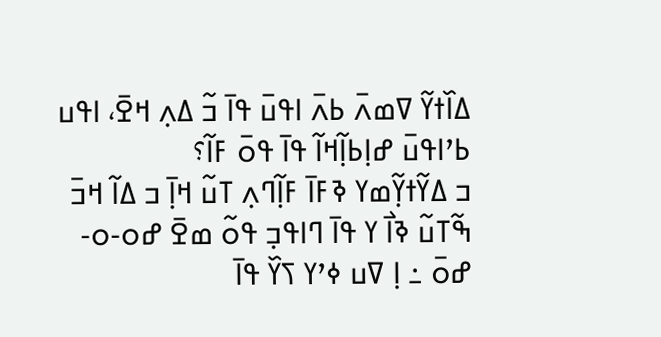ߡߊ߰ߙߌ߬ ߜߘߍ߫ ߕߍ߫ ߊߟߎ߫ ߟߊ߫ ߏ߬ ߡߍ߲ ߞߐ߫، ߊߟߎ ߕߴߊߟߎ߫ ߝߊ߲ߕߊ߲߬ߞߊ߬ ߟߊ߫ ߟߋ߫ ߓߊ߬؟
ߏ ߡߌ߬ߙߌ߲߬ߘߌ ߢߓߊ߫ ߓߊ߲߬ߣߍ߲ ߠߎ߬ ߞߊ߲߫ ߏ ߡߊ߬ ߞߏ߫ ߒ߬ߠߎ߬ ߢߊ߯ ߌ ߟߊ߫ ߣߊߟߏ߲ ߟߋ߬ ߘߐ߫ ߝߋ-ߋ-ߝߋ߫ ߸ ߊ߲ ߜߎ ߦߴߌ ߖߌ߰ ߟߊ߫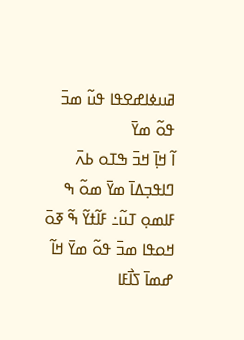ߥߎߦߊߝߐߟߊ ߟߎ߬ ߘߏ߫ ߟߋ߬ ߘߌ߫
ߊ߬ ߞߊ߲߫ ߞߏ߫ ߒߠߋ ߕߍ߫ ߣߊߟߏ߲ߡߊ߫ ߘߌ߫ ߘߋ߬ ߒ ߓߊߘߋ߲ ߠߎ߬߸ ߓߊ߬ߙߌ߬ ߒ߬ ߧߋ߫ ߞߋߟߊ ߘߏ߫ ߟߋ߬ ߘߌ߫ ߞߊ߬ ߝߘߊ߫ ߖߊ߯ߓߊ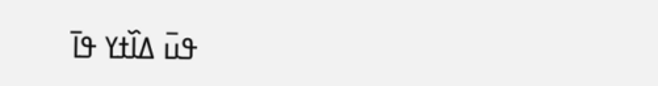ߟߎ߫ ߡߊ߰ߙߌ ߟߊ߫